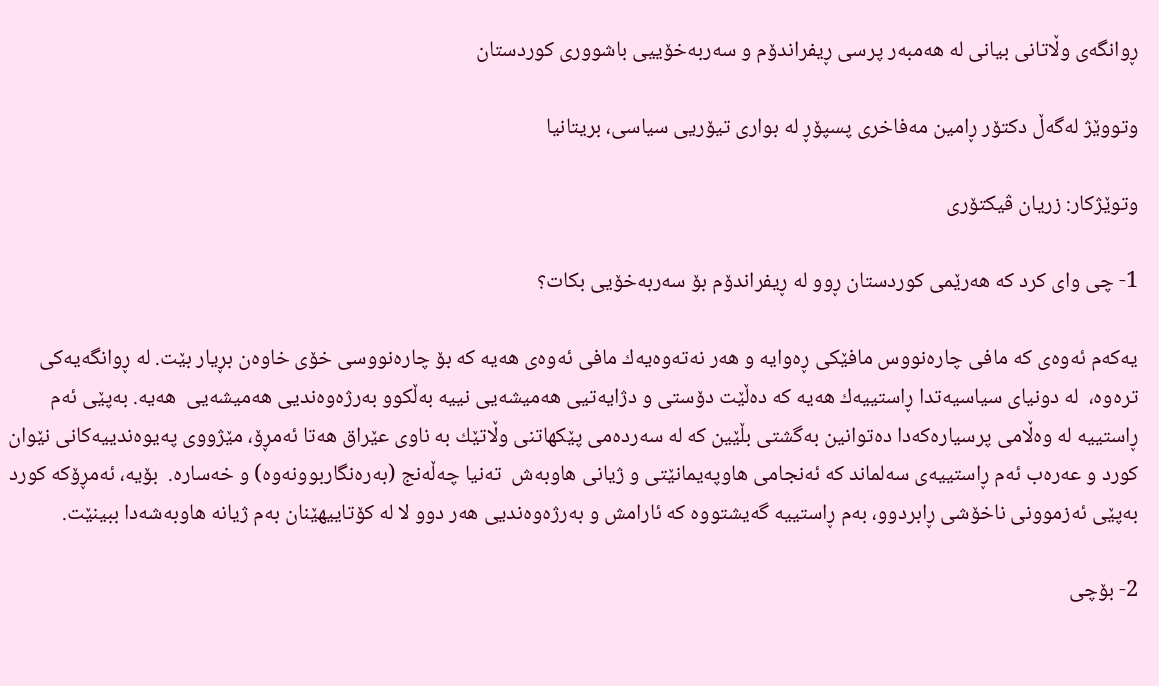ڕوانگه‌ی وڵاتانی بیانی له‌ هه‌مبه‌ر پرسی ڕیفراندۆم و سه‌ربه‌خۆییی باشووری كوردستان

وتووێژ لەگەڵ دكتۆر ڕامین مه‌فاخری پسپۆڕ له‌ بواری تیۆریی سیاسی، بریتانیا

وتوێژکار: زریان ڤیکتۆری

1- چی وای کرد کە هەرێمی کوردستان ڕوو لە ڕیفراندۆم بۆ سەربەخۆیی بکات؟

یه‌كه‌م ئه‌وه‌ی كه‌ مافی چاره‌نووس مافێكی ڕه‌وایه‌ و هه‌ر نه‌ته‌وه‌یه‌ك مافی ئه‌وه‌ی هه‌یه‌ كه‌ بۆ چاره‌نووسی خۆی خاوه‌ن بڕیار بێت. له‌ ڕوانگه‌یه‌كی تره‌وه‌، ‌ له‌ دونیای سیاسیه‌تدا ڕاستییه‌ك هه‌یه‌ كه‌ ده‌ڵێت دۆستی و دژایه‌تیی هه‌میشه‌یی نییه‌ به‌ڵكوو به‌رژه‌وه‌ندیی هه‌میشه‌یی  هه‌یه‌. به‌پێی ئه‌م ڕاستییه‌ له‌ وه‌ڵامی پرسیاره‌كه‌دا ده‌توانین به‌گشتی بڵێین كه‌ له‌ سه‌رده‌می پێكهاتنی وڵاتێك به‌ ناوی عێراق هه‌تا ئه‌مڕۆ، مێژووی په‌یوه‌ندییه‌كانی نێوان كورد و عه‌ره‌ب ئه‌م ڕاستییه‌ی سه‌لماند كه‌ ئه‌نجامی هاوپه‌یمانێتی و ژیانی هاوبه‌ش  ته‌نیا چه‌ڵه‌نج (به‌ره‌نگاربوونه‌وه‌) و خه‌ساره‌.  بۆیه‌، ئه‌مڕۆكه‌ كورد به‌پێی ئه‌زموونی ناخۆشی ڕابردوو، به‌م ڕاستییه‌ گه‌یشتووه‌ كه‌ ئارامش و به‌رژه‌وه‌ندیی هه‌ر دوو لا له‌ كۆتاییهێنان به‌م ژیانه‌ هاوبه‌شه‌دا ببینێت.

2- بۆچی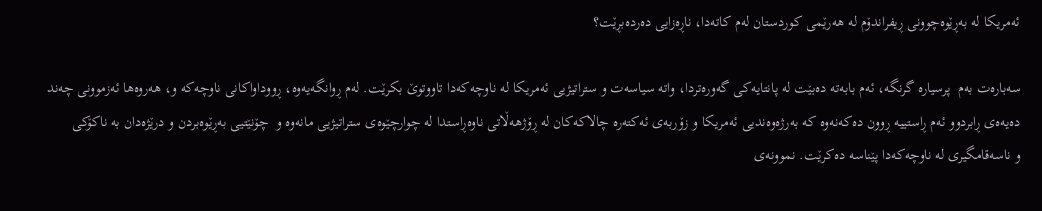ئه‌مریكا له‌ به‌ڕێوه‌چوونی ڕیفراندۆم له‌ هه‌رێمی كوردستان له‌م كاته‌دا، ناڕه‌زایی ده‌رده‌بڕێت؟

سه‌باره‌ت به‌م  پرسیاره‌ گرنگه، ئه‌م بابه‌ته‌‌‌ ده‌بێت له‌ پانتایه‌كی گه‌وره‌تردا، واته‌ سیاسه‌ت و ستراتیژیی ئه‌مریكا له‌ ناوچه‌كه‌دا تاووتوێ بكرێت. له‌م ڕوانگه‌یه‌وه‌، ڕووداواكانی ناوچه‌كه‌ و، هه‌روه‌ها ئه‌زموونی چه‌ند ده‌یه‌ه‌ی ڕابردوو ئه‌م ڕاستییه‌ ڕوون ده‌كه‌نه‌وه‌ كه‌ به‌رژه‌وه‌ندیی ئه‌مریكا و زۆربه‌ی ئه‌كته‌ره‌ چالاكه‌كان له‌ ڕۆژهه‌ڵاتی ناوه‌ڕاستدا له‌ چوارچێوه‌ی ستراتیژیی مانه‌وه‌ و  چۆنێتیی به‌ڕێوه‌بردن و درێژه‌دان به ناكۆكی و ‌ناسه‌قامگیری له‌ ناوچه‌كه‌دا پێناسه‌ ده‌كرێت. نموونه‌ی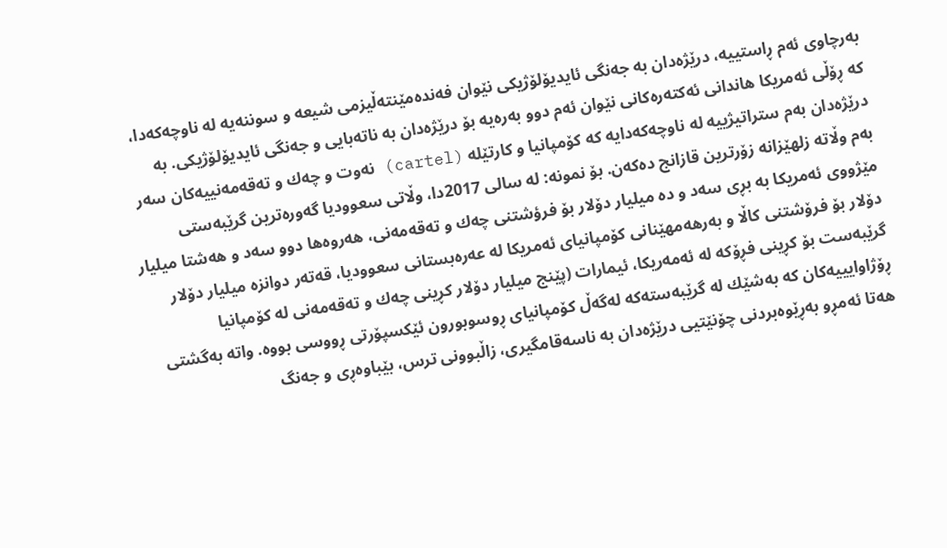به‌رچاوی ئه‌م ڕاستییه،‌ درێژه‌دان به‌ جه‌نگی ئایدیۆلۆژیكی نێوان فه‌نده‌مێنته‌ڵیزمی شیعه‌ و سوننه‌یه‌ له‌ ناوچه‌كه‌دا، كه‌ ڕۆڵی ئه‌مریكا هاندانی ئه‌كته‌ره‌كانی ‌نێوان ئه‌م دوو به‌ره‌یه‌‌ بۆ درێژه‌دان به‌ ناته‌بایی و جه‌نگی ئایدیۆلۆژیكی. به‌ درێژه‌دان به‌م ستراتیژییە‌ له‌ ناوچه‌كه‌دایه‌ كه‌ كۆمپانیا و كارتێله‌ (cartel) نه‌وت و چه‌ك و ته‌قه‌مه‌نییه‌كان سه‌ر به‌م وڵاته‌ زلهێزانە زۆرترین قازانج ده‌كه‌ن. بۆ نمونه‌: له‌ سالی 2017دا، وڵاتی سعوودیا گه‌وره‌ترین گرێبه‌ستی مێژووی ئه‌مریكا به‌‌ بڕی سه‌د و ده ‌میلیار دۆلار بۆ فرؤشتنى چه‌ك و ته‌قه‌مه‌نی، ‌هه‌روه‌ها دوو سه‌د و هه‌شتا ميليار دۆلار بۆ فرۆشتنی كاڵا و به‌رهه‌مهێنانی كۆمپانیای ئه‌مریكا له‌ عه‌ره‌بستانی سعوودیا، قه‌ته‌ر دوانزه‌ میلیار دۆلار گرێبه‌ست بۆ كڕینی فڕۆكه‌ له‌ ئه‌مه‌ریكا، ئیمارات (پێنج میلیار دۆلار كڕینی چه‌ك و ته‌قه‌مه‌نی له‌ كۆمپانیا ڕۆژاوایییه‌كان كه‌ به‌شێك له‌ گرێبه‌سته‌كه‌ له‌گه‌ڵ كۆمپانیای ڕوسوبورون ئێکسپۆرتی ڕووسی بووه. واته‌ به‌گشتی هه‌تا ئه‌مڕو به‌ڕێوه‌بردنی چۆنێتیی درێژه‌دان به‌ ناسه‌قامگیری، زاڵبوونی ترس، بێباوه‌ڕی و جه‌نگ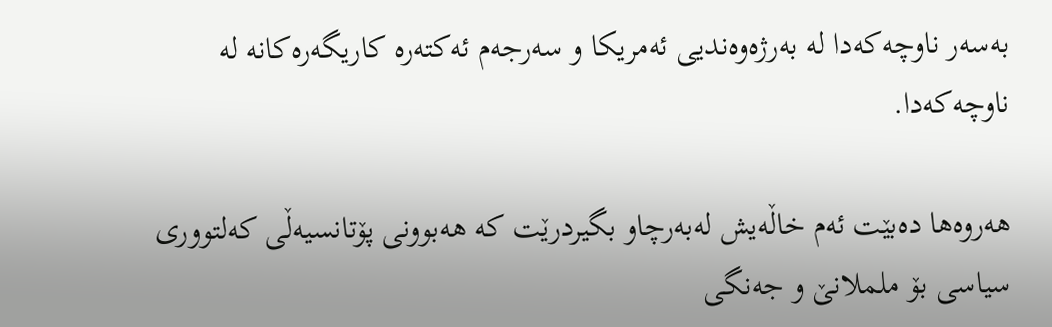به‌سه‌ر ناوچه‌كه‌دا له‌ به‌رژه‌وه‌ندیی ئه‌مریكا و سه‌رجه‌م ئه‌كته‌ره‌ كاریگه‌ره‌كانه‌ له‌ ناوچه‌كه‌دا‌.

هه‌روه‌ها ده‌بێت ئه‌م خاڵه‌یش له‌به‌رچاو بگیردرێت كه‌ هه‌بوونی پۆتانسیه‌ڵی كه‌لتووری سیاسی بۆ ململانێ و جه‌نگی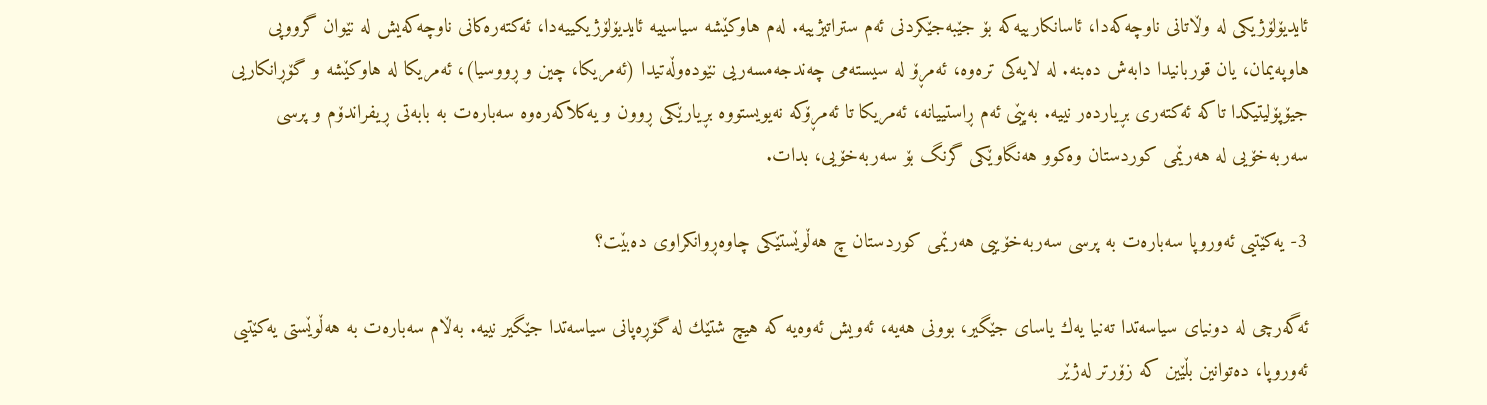ئایدیۆلۆژیكی له‌ وڵاتانی ناوچه‌كه‌دا، ئاسانكارییه‌كه‌ بۆ جێبه‌جێكردنی ئه‌م ستراتیژییه‌. له‌م هاوكێشه‌ سیاسییه‌ ئایدیۆلۆژیكییه‌دا، ئه‌كته‌ره‌كانی ناوچه‌كه‌یش له‌ نێوان گرووپی ها‌وپه‌یمان، یان قوربانیدا دابه‌ش ده‌بنه. له‌ لایه‌كی تره‌وه‌، ئه‌مڕۆ له‌ سیسته‌می چه‌ندجه‌مسه‌ریی نێوده‌وڵه‌تیدا (ئه‌مریكا، چین و ڕووسیا)، ئه‌مریكا له‌ هاوكێشه‌ و گۆڕانكاریی جیۆپۆلیتیكدا تاكه‌ ئه‌كته‌ری بڕیارده‌ر نییه‌. به‌پێی ئه‌م ڕاستییانه،‌ ئه‌مریكا تا ئه‌مڕۆكه‌ نه‌یویستووه‌ بڕیارێكی ڕوون و یه‌كلاكه‌ره‌وه‌ سه‌باره‌ت به‌ بابه‌تی ڕیفراندۆم و پرسی سه‌ربه‌خۆیی له‌ هه‌رێمی كوردستان وه‌كوو هه‌نگاوێكی گرنگ بۆ سه‌ربه‌خۆیی، بدات.

3- یەکێتیی ئەوروپا سەبارەت بە پرسی سەربەخۆییی هەرێمی کوردستان چ هه‌ڵوێستێكی چاوه‌ڕوانكراوی ده‌بێت؟

ئه‌گه‌رچی له ‌دونیای سیاسه‌تدا ته‌نیا یه‌ك یاسای جێگیر، بوونی هه‌یه‌، ئه‌ویش ئه‌وه‌یه‌ كه‌ هیچ شتێك له‌ گۆڕه‌پانی سیاسه‌تدا جێگیر نییه‌. به‌ڵام سه‌باره‌ت به‌ هه‌ڵوێستی یه‌كێتیی ئه‌وروپا، ده‌توانین بڵێین كه‌ زۆرتر له‌ژێر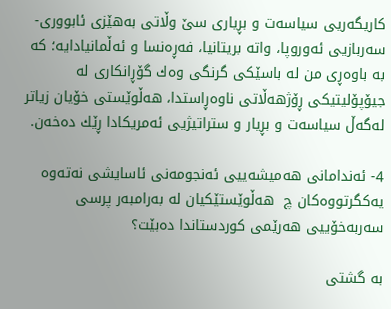كاریگه‌ریی سیاسه‌ت و بڕیاری سێ وڵاتی به‌هێزی ئابووری- سه‌ربازیی ئه‌وروپا، واته‌ بریتانیا، فه‌ڕه‌نسا و ئه‌ڵمانیادایه‌؛ كه‌ به‌ باوه‌ڕی من له‌ باسێكی گرنگی وه‌ك گۆڕانكاری له‌ جیۆپۆلیتیكی ڕۆژهه‌ڵاتی ناوه‌ڕاستدا، هه‌ڵوێستی خۆیان زیاتر له‌گه‌ڵ سیاسه‌ت و بڕیار و ستراتیژیی ئه‌مریكادا ڕێك ده‌خه‌ن.

4- ئه‌ندامانی هه‌میشه‌ییی ئه‌نجومه‌نی ئاسایشی نه‌ته‌وه‌ یه‌كگرتووه‌كان چ  هه‌ڵوێستێكیان له‌ به‌رامبه‌ر پرسی سه‌ربه‌خۆییی هه‌رێمی كوردستاندا ده‌بێت؟

به ‌گشتی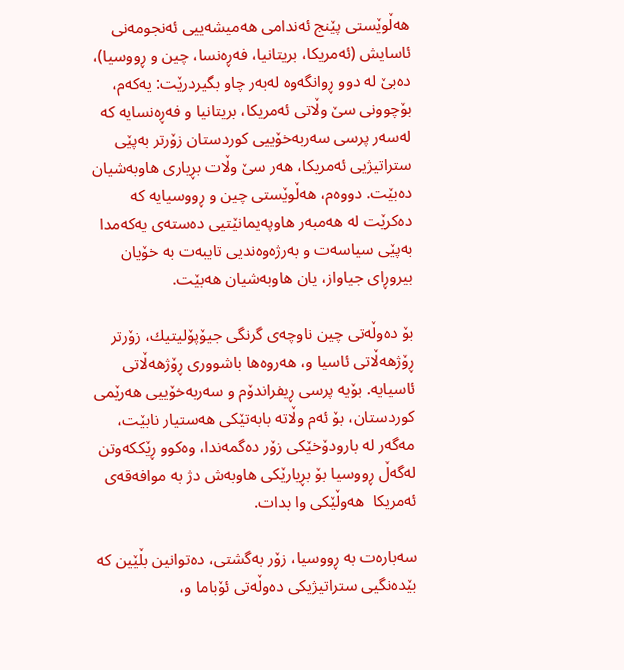هه‌ڵوێستی پێنج ئه‌ندامی هه‌میشه‌ییی ئه‌نجومه‌نی ئاسایش (ئه‌مریكا، بریتانیا، فه‌ڕه‌نسا، چین و ڕووسیا)، ده‌بێ له‌ دوو ڕوانگه‌وه‌ له‌به‌ر چاو بگیردرێت: یه‌كه‌م، بۆچوونی سێ وڵاتی ئه‌مریكا، بریتانیا و فه‌ڕه‌نسایه‌ كه‌ له‌سه‌ر پرسی سه‌ربه‌خۆییی كوردستان زۆرتر به‌پێی ستراتیژیی ئه‌مریكا، هه‌ر سێ وڵات بڕیاری هاوبه‌شیان ده‌بێت. دووه‌م، هه‌ڵوێستی چین و ڕووسیایه‌ كه‌ ده‌كرێت له‌ هه‌مبه‌ر هاوپه‌یمانێتیی ده‌سته‌ی یه‌كه‌مدا به‌پێی سیاسه‌ت و به‌رژه‌وه‌ندیی تایبه‌ت به ‌خۆیان بیروڕای جیاواز، یان هاوبه‌شیان هه‌بێت.

بۆ ده‌وڵه‌تی چین ناوچه‌ی گرنگی جیۆپۆلیتیك، زۆرتر ڕۆژهه‌ڵاتی ئاسیا و، هه‌روه‌ها باشووری ڕۆژهه‌ڵاتی ئاسیایه‌. بۆیه‌ پرسی ڕیفراندۆم و سه‌ربه‌خۆییی هه‌رێمی كوردستان، بۆ ئه‌م وڵاته‌ بابه‌تێكی هه‌ستیار نابێت، مه‌گه‌ر له‌ بارودۆخێكی زۆر ده‌گمه‌ندا، وه‌كوو ڕێككه‌وتن له‌گه‌ڵ ڕووسیا بۆ بڕیارێكی هاوبه‌ش دژ به‌ موافه‌قه‌ی ئه‌مریكا  هه‌وڵێكی وا بدات.

سه‌باره‌ت به‌ ڕووسیا، زۆر به‌گشتی، ده‌توانین بڵێین كه‌ بێده‌نگیی ستراتیژیكی ده‌وڵه‌تی ئۆباما و،‌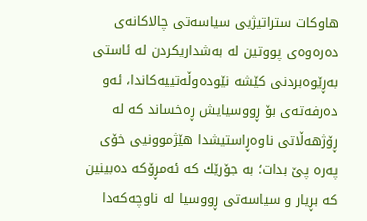هاوكات ستراتیژیی سیاسه‌تی چالاكانه‌ی ده‌ره‌وه‌ی پووتین له به‌شداریكردن له‌‌ ئاستی به‌ڕێوه‌بردنی كێشه‌ نێوده‌وڵه‌تییه‌كاندا، ئه‌و ده‌رفه‌ته‌ی بۆ ڕووسیایش ڕه‌خساند كه‌ له‌ ڕۆژهه‌ڵاتی ناوه‌ڕاستیشدا هێژموونیی خۆی په‌ره ‌پێ بدات؛ به ‌جۆرێك كه‌ ئه‌مڕۆكه‌ ده‌بینین كه‌ بڕیار و سیاسه‌تی ڕووسیا له‌ ناوچه‌كه‌دا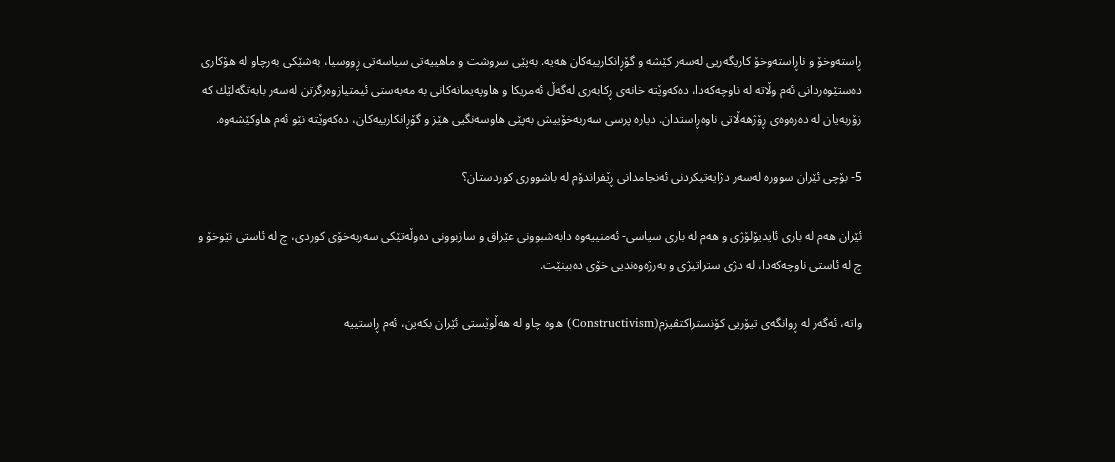ڕاسته‌وخۆ و ناڕاسته‌وخۆ كاریگه‌ریی له‌سه‌ر كێشه‌ و گۆڕانكارییه‌كان هه‌یه‌. به‌پێی سروشت و ‌ماهییه‌تی سیاسه‌تی ڕووسیا، به‌شێكی به‌رچاو له‌ هۆكاری ده‌ستێوه‌ردانی ئه‌م وڵاته‌ له‌ ناوچه‌كه‌دا، ده‌كه‌وێته‌ خانه‌ی ڕكابه‌ری له‌گه‌ڵ ئه‌مریكا و هاوپه‌یمانه‌كانی به‌ مه‌به‌ستی ئیمتیازوه‌رگرتن له‌سه‌ر بابه‌تگه‌لێك كه‌ زۆربه‌یان له‌ ده‌ره‌وه‌ی ڕۆژهه‌ڵاتی ناوه‌ڕاستدان. دیاره‌ پرسی سه‌ربه‌خۆییش به‌پێی هاوسه‌نگیی هێز و گۆڕانكارییه‌كان، ده‌كه‌وێته‌ نێو ئه‌م هاوكێشه‌وه‌.

5- بۆچی ئێران سوورە لەسەر دژایەتیکردنی ئەنجامدانی ڕێفراندۆم لە باشوورى کوردستان؟

ئێران هه‌م له ‌باری ئایدیۆلۆژی و هه‌م له ‌باری سیاسی- ئه‌منییه‌وه‌ دابه‌شبوونی عێراق و سازبوونی ده‌وڵه‌تێكی سه‌ربه‌خۆی كوردی، چ له ‌ئاستی نێوخۆ و چ له‌ ئاستی ناوچه‌كه‌دا، له‌ دژی ستراتیژی و به‌رژه‌وه‌ندیی‌ خۆی ده‌بینێت.

واته‌، ئه‌گه‌ر له‌ ڕوانگه‌ی تیۆریی كۆنستراكتڤیزم‌(Constructivism) ه‌وه‌ چاو له‌ هه‌ڵوێستی ئێران بكه‌ین، ئه‌م ڕاستییه‌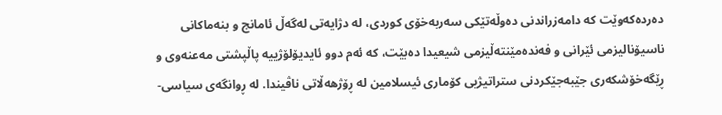ده‌رده‌كه‌وێت كه‌ دامه‌زراندنی ده‌وڵه‌تێكی سه‌ربه‌خۆی كوردی، له‌ دژایه‌تی له‌گه‌ڵ ئامانج و بنه‌ماكانی ناسیۆنالیزمی ئێرانی و فه‌نده‌مێنته‌ڵیزمی شیعیدا ده‌بێت، كه‌ ئه‌م دوو ئایدیۆلۆژییه‌ پاڵپشتی مه‌عنه‌وی و ڕێگه‌خۆشكه‌ری جێبه‌جێكردنی ستراتیژیی كۆماری ئیسلامین له‌ ڕۆژهه‌ڵاتی ناڤیندا. له‌ ڕوانگه‌ی سیاسی-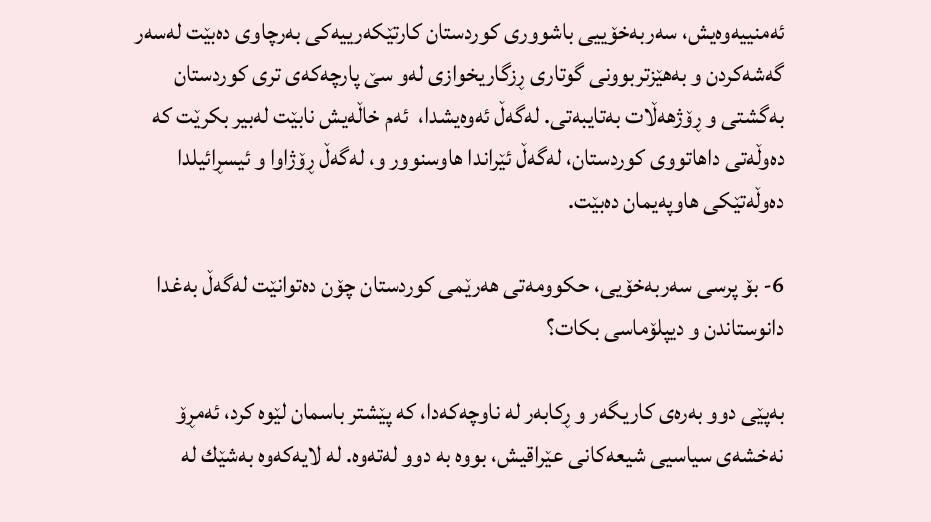ئه‌منییه‌وه‌یش، سه‌ربه‌خۆییی باشووری كوردستان كارتێكه‌رییه‌كی به‌رچاوی ده‌بێت له‌سه‌ر گه‌شه‌كردن و به‌هێزتربوونی گوتاری ڕزگاریخوازی له‌‌و سێ پارچه‌كه‌ی تری ‌كوردستان به‌گشتی و ڕۆژهه‌ڵات به‌تایبه‌تی. له‌گه‌ڵ ئه‌وه‌یشدا،  ئه‌م خاڵه‌یش نابێت له‌بیر بكرێت كه‌ ده‌وڵه‌تی داهاتووی كوردستان، له‌گه‌ڵ ئێراندا هاوسنوور و، له‌گه‌ڵ ڕۆژاوا و ئیسڕائیلدا ده‌وڵه‌تێكی هاوپه‌یمان ده‌بێت.

6- بۆ پرسی سه‌ربه‌خۆیی، حكوومه‌تی هه‌رێمی كوردستان چۆن ده‌توانێت له‌گه‌ڵ به‌غدا دانوستاندن و دیپلۆماسی بكات؟

به‌پێی دوو به‌ره‌ی كاریگه‌ر و ڕكابه‌ر له‌ ناوچه‌كه‌دا، كه‌ پێشتر باسمان لێوه‌ كرد، ئه‌مڕۆ نه‌خشه‌ی سیاسیی شیعه‌كانی عێراقیش، بووه‌ به‌ دوو له‌ته‌وه‌. له ‌لایه‌كه‌وه‌ به‌شێك له‌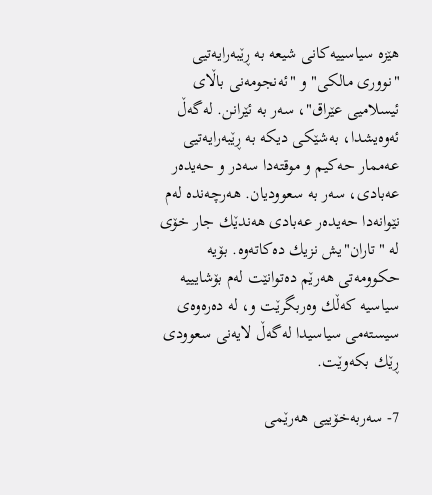هێزه‌ سیاسییه‌كانی شیعه‌ به‌ ڕێبه‌رایه‌تیی "نووری مالكی" و "ئه‌نجومه‌نی باڵای ئیسلامیی عێراق"، سه‌ر به‌ ئێرانن. له‌گه‌ڵ ئه‌وه‌یشدا،‌ به‌شێكی دیكه‌ ‌به ‌ڕێبه‌رایه‌تیی عه‌ممار حه‌كیم و موقته‌دا سه‌در و‌ حه‌یده‌ر عه‌بادی، سه‌ر به‌ سعوودیان. هه‌رچه‌نده‌ له‌م نێوانه‌دا حه‌یده‌ر عه‌بادی هه‌ندێك جار خۆی له‌ "تاران"یش نزیك ده‌كاته‌وه‌. بۆیه‌ حكوومه‌تی هه‌رێم ده‌توانێت له‌م بۆشایییه‌ سیاسیه‌ كه‌ڵك وه‌ربگرێت و، له‌ ده‌ره‌وه‌ی سیسته‌می سیاسیدا له‌گه‌ڵ لایه‌نی سعوودی ڕێك بكه‌وێت.

7- سەربەخۆییی هەرێمی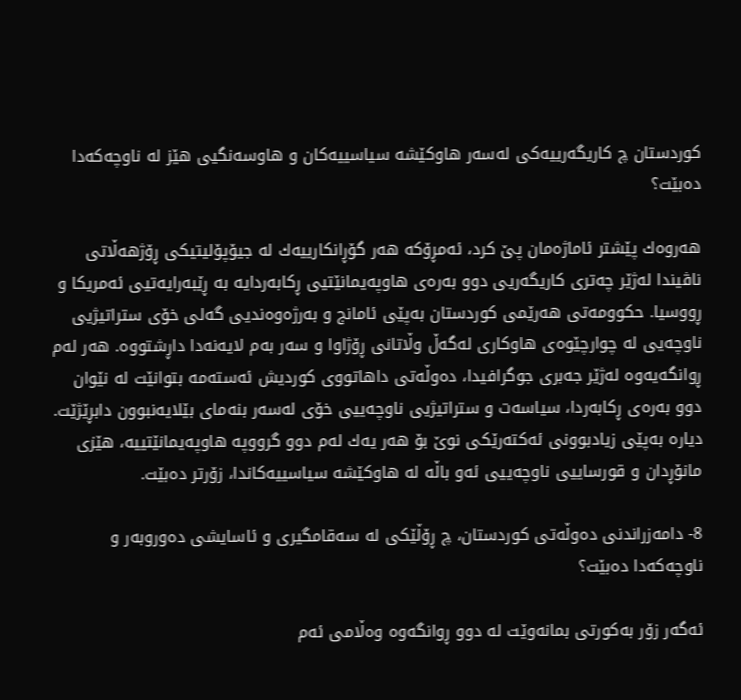کوردستان چ کاریگه‌رییەکی لەسەر هاوکێشە سیاسییەکان و هاوسەنگیی هێز لە ناوچەکەدا دەبێت؟

هه‌روه‌ك پێشتر ئاماژه‌مان پێ كرد، ئه‌مڕۆكه‌ هه‌ر گۆڕانكارییه‌ك‌ له‌ جیۆپۆلیتیكی ڕۆژهه‌ڵاتی ناڤیندا له‌ژێر چه‌تری كاریگه‌ریی دوو به‌ره‌ی هاوپه‌یمانێتیی ڕكابه‌ردایه‌ به‌ ڕێبه‌رایه‌تیی ئه‌مریكا و ڕووسیا. حكوومه‌تی هه‌رێمی كوردستان به‌پێی ئامانج و به‌رژه‌وه‌ندیی گه‌لی خۆی ستراتیژیی ناوچه‌یی له‌ چوارچێوه‌ی هاوكاری له‌گه‌ڵ وڵاتانی ڕۆژاوا و سه‌ر به‌م‌ لایه‌نه‌دا داڕشتووه‌. هه‌ر له‌م ڕوانگه‌یه‌وه‌ له‌ژێر جه‌بری جوگرافیدا، ده‌وڵه‌تی داهاتووی كوردیش ئه‌سته‌مه‌ بتوانێت له‌ نێوان دوو به‌ره‌ی ڕكابه‌ردا، سیاسه‌ت و ستراتیژیی ناوچه‌ییی خۆی له‌سه‌ر بنه‌مای بێلایه‌نبوون دابڕێژێت. دیاره‌ به‌پێی زیادبوونی ئه‌كته‌رێكی نوێ بۆ هه‌ر یه‌ك له‌م دوو گرووپه‌ هاوپه‌یمانێتییه‌،‌ هێزی مانۆڕدان و قورساییی ناوچه‌ییی ئه‌و باڵه‌ له‌ هاوكێشه‌ سیاسییه‌كاندا، زۆرتر ده‌بێت.

8- دامه‌زراندنی ده‌وڵه‌تی كوردستان، چ ڕۆڵێكی له‌ سه‌قامگیری و ئاسایشی ده‌وروبه‌ر و ناوچه‌كه‌دا ده‌بێت؟

ئه‌گه‌ر زۆر به‌كورتی بمانه‌وێت له‌ دوو ڕوانگه‌وه‌ وه‌ڵامی ئه‌م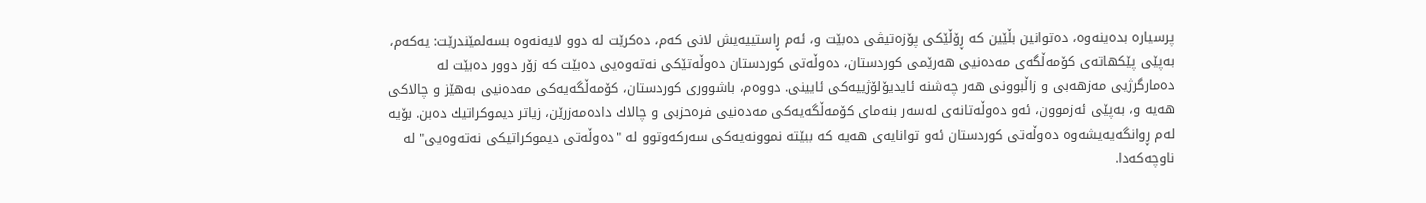پرسیاره‌ بده‌ینه‌وه‌‌، ده‌توانین بڵێین كه‌ ڕۆڵێكی پۆزه‌تیڤی ده‌بێت و،‌ ئه‌م ڕاستییه‌یش لانی كه‌م، ده‌كرێت له‌ دوو لایه‌نه‌وه‌ بسه‌لمێندرێت: یه‌كه‌م، به‌پێی پێكهاته‌ی كۆمه‌ڵگه‌ی مه‌ده‌نیی هه‌رێمی كوردستان، ده‌وڵه‌تی كوردستان ده‌وڵه‌تێكی نه‌ته‌وه‌یی ده‌بێت كه‌ زۆر دوور ده‌بێت له‌ ده‌مارگرژیی مه‌زهه‌بی و زاڵبوونی هه‌ر چه‌شنه‌ ئایدیۆلۆژییه‌كی ئایینی. دووه‌م، باشووری كوردستان، كۆمه‌ڵگه‌یه‌كی مه‌ده‌نیی به‌هێز و چالاكی هه‌یه‌ و‌، به‌پێی ئه‌زموون، ئه‌و ده‌وڵه‌تانه‌ی‌‌ له‌سه‌ر بنه‌مای كۆمه‌ڵگه‌یه‌كی مه‌ده‌نیی فره‌حزبی و چالاك داده‌مه‌زرێن، زیاتر ‌دیموكراتیك ده‌بن. بۆیه‌‌ له‌م ڕوانگه‌یه‌‌یشه‌وه‌ ده‌وڵه‌تی كوردستان ئه‌و توانایه‌‌ی هه‌یه‌ كه‌ ببێته نموونه‌یه‌كی سه‌ركه‌وتوو له‌‌ "ده‌وڵه‌تی دیموكراتیكی نه‌ته‌وه‌یی" له‌ ناوچه‌كه‌دا.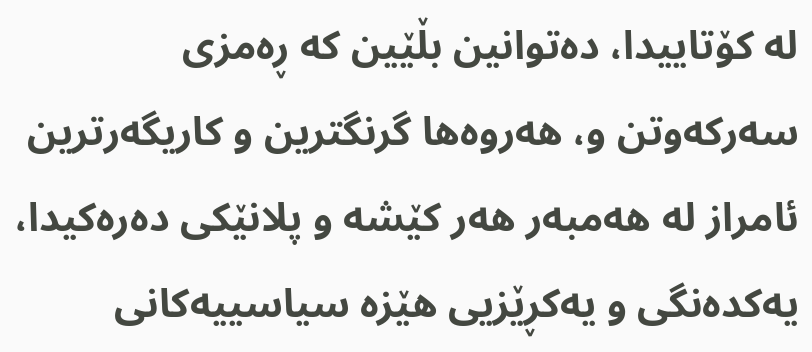له‌ كۆتاییدا، ده‌توانین بڵێین كه‌ ڕه‌مزی سه‌ركه‌وتن و، ‌هه‌روه‌ها گرنگترین و كاریگه‌رترین ئامراز له‌ هه‌مبه‌ر هه‌ر كێشه ‌و پلانێكی ده‌ره‌كیدا، یه‌كده‌نگی و یه‌كڕێزیی هێزه‌ سیاسییه‌كانی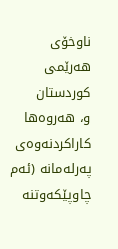ناوخۆی هه‌رێمی كوردستان و، ‌هه‌روه‌ها كاراكردنه‌وه‌ی په‌رله‌مانه‌ (ئه‌م چاوپێكه‌وتنه‌‌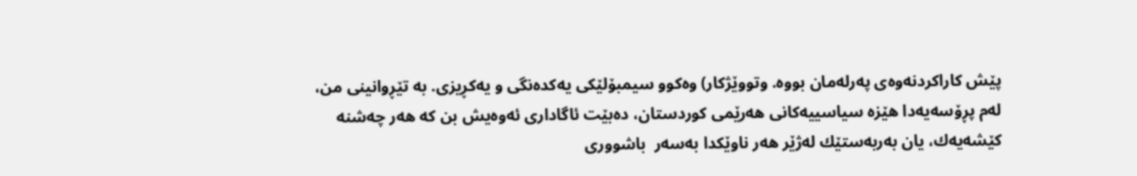پێش كاراكردنه‌وه‌ی په‌رله‌مان بووه‌. وتووێژكار) وه‌كوو سیمبۆلێكی یه‌كده‌نگی و یه‌كڕیزی. به‌ تێڕوانینی من، له‌م پڕۆسه‌یه‌دا هێزه ‌سیاسییه‌كانی هه‌رێمی كوردستان، ده‌بێت ئاگاداری ئه‌وه‌یش بن كه‌ هه‌ر چه‌شنه‌ كێشه‌یه‌ك، یان به‌ربه‌ستێك له‌ژێر هه‌ر ناوێكدا به‌سه‌ر  باشووری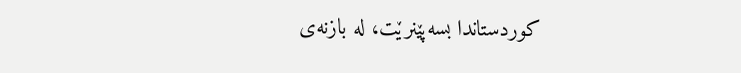كوردستاندا بسه‌پێنرێت، له‌ بازنه‌ی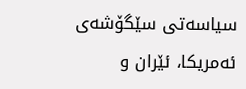سیاسه‌تی سێگۆشه‌ی ئه‌مریكا، ئێران و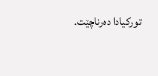توركیادا ده‌رناچێت.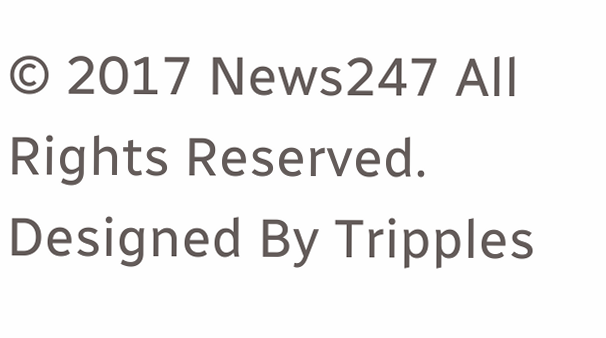© 2017 News247 All Rights Reserved. Designed By Tripples